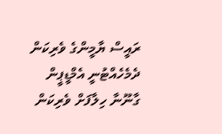ރައީސް ޔާމީންގެ ވެރިކަން ދެމެހެއްޓުނީ އެމްޑީޕީން ގާނޫނާ ހިލާފަށް ވެރިކަން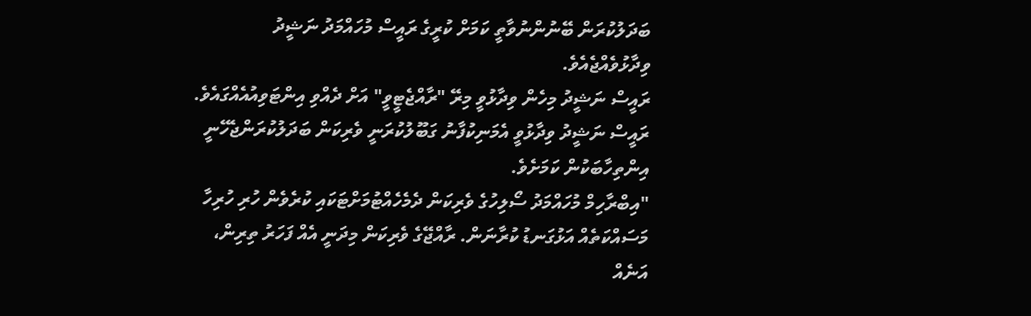ބަދަލުކުރަން ބޭނުންނުވާތީ ކަމަށް ކުރީގެ ރައީސް މުހައްމަދު ނަޝީދު ވިދާޅުވެއްޖެއެވެ.
ރައީސް ނަޝީދު މިހެން ވިދާޅުވީ މިރޭ "ރާއްޖެޓީވީ" އަށް ދެއްވި އިންޓަވިއުއެއްގައެވެ.
ރައީސް ނަޝީދު ވިދާޅުވީ އެމަނިކުފާނު ގަބޫލުކުރަނީ ވެރިކަން ބަދަލުކުރަންޖެހޭނީ އިންތިހާބަކުން ކަމަށެވެ.
"އިބްރާހިމް މުހައްމަދު ސޯލިހުގެ ވެރިކަން ދެމެހެއްޓުމަށްޓަކައި ކުރެވެން ހުރި ހުރިހާ މަސައްކަތެއް އަޅުގަނޑު ކުރާނަން. ރާއްޖޭގެ ވެރިކަން މިދަނީ އެއް ފަހަރު ތިރިން، އަނެއް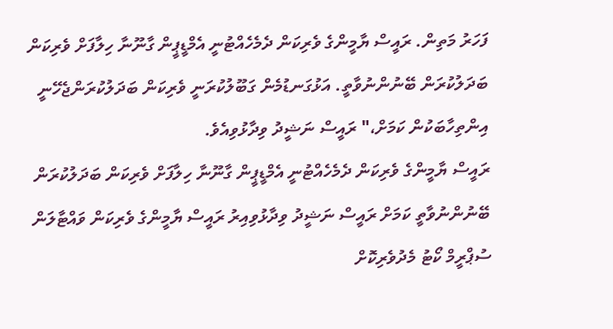ފަހަރު މަތިން. ރައީސް ޔާމީންގެ ވެރިކަން ދެމެހެއްޓުނީ އެމްޑީޕީން ގާނޫނާ ހިލާފަށް ވެރިކަން ބަދަލުކުރަން ބޭނުންނުވާތީ. އަޅުގަނޑުމެން ގަބޫލުކުރަނީ ވެރިކަން ބަދަލުކުރަންޖެހޭނީ އިންތިހާބަކުން ކަމަށް،" ރައީސް ނަޝީދު ވިދާޅުވިއެވެ.
ރައީސް ޔާމީންގެ ވެރިކަން ދެމެހެއްޓުނީ އެމްޑީޕީން ގާނޫނާ ހިލާފަށް ވެރިކަން ބަދަލުކުރަން ބޭނުންނުވާތީ ކަމަށް ރައީސް ނަޝީދު ވިދާޅުވިއިރު ރައީސް ޔާމީންގެ ވެރިކަން ވައްޓާލަން ސުޕްރީމް ކޯޓު މެދުވެރިކޮށް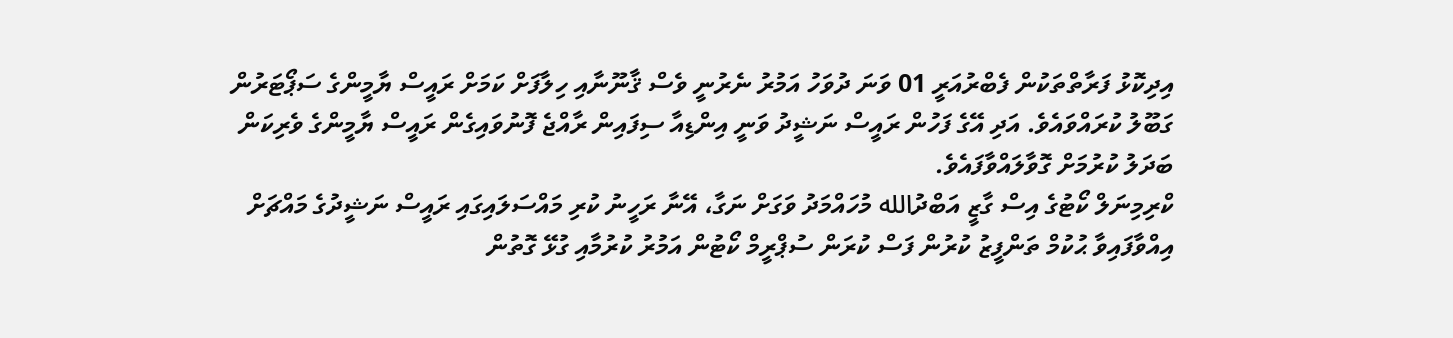އިދިކޮޅު ފަރާތްތަކުން ފެބްރުއަރީ 01 ވަނަ ދުވަހު އަމުރު ނެރުނީ ވެސް ޤާނޫނާއި ހިލާފަށް ކަމަށް ރައީސް ޔާމީންގެ ސަޕޯޓަރުން ގަބޫލު ކުރައްވައެވެ. އަދި އޭގެ ފަހުން ރައީސް ނަޝީދު ވަނީ އިންޑިއާ ސިފައިން ރާއްޖެ ފޮނުވައިގެން ރައީސް ޔާމީންގެ ވެރިކަން ބަދަލު ކުރުމަށް ގޮވާލައްވާފައެވެ.
ކްރިމިނަލް ކޯޓުގެ އިސް ގާޒީ އަބްދުالله މުހައްމަދު ވަގަށް ނަގާ، އޭނާ ރަހީނު ކުރި މައްސަލައިގައި ރައީސް ނަޝީދުގެ މައްޗަށް އިއްވާފައިވާ ޙުކުމް ތަންފީޒު ކުރުން ފަސް ކުރަން ސުޕްރީމް ކޯޓުން އަމުރު ކުރުމާއި ގުޅޭ ގޮތުން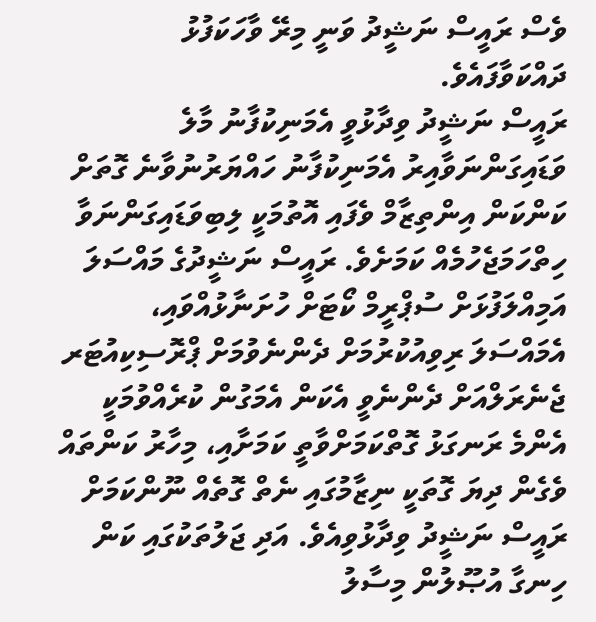ވެސް ރައީސް ނަޝީދު ވަނީ މިރޭ ވާހަކަފުޅު ދައްކަވާފައެވެ.
ރައީސް ނަޝީދު ވިދާޅުވީ އެމަނިކުފާނު މާލެ ވަޑައިގަންނަވާއިރު އެމަނިކުފާނު ހައްޔަރުނުވާނެ ގޮތަށް ކަންކަން އިންތިޒާމް ވެފައި އޮތުމަކީ ލިބިވަޑައިގަންނަވާ ހިތްހަމަޖެހުމެއް ކަމަށެވެ. ރައީސް ނަޝީދުގެ މައްސަލަ އަމިއްލަފުޅަށް ސުޕްރީމް ކޯޓަށް ހުށަނާޅުއްވައި، އެމައްސަލަ ރިވިއުކުރުމަށް ދެންނެވުމަށް ޕްރޮސިކިއުޓަރ ޖެނެރަލްއަށް ދެންނެވީ އެކަން އެމަގުން ކުރެއްވުމަކީ އެންމެ ރަނގަޅު ގޮތްކަމަށްވާތީ ކަމަށާއި، މިހާރު ކަންތައް ވެގެން ދިޔަ ގޮތަކީ ނިޒާމުގައި ނެތް ގޮތެއް ނޫންކަމަށް ރައީސް ނަޝީދު ވިދާޅުވިއެވެ. އަދި ޖަލުތަކުގައި ކަން ހިނގާ އުޞޫލުން މިސާލު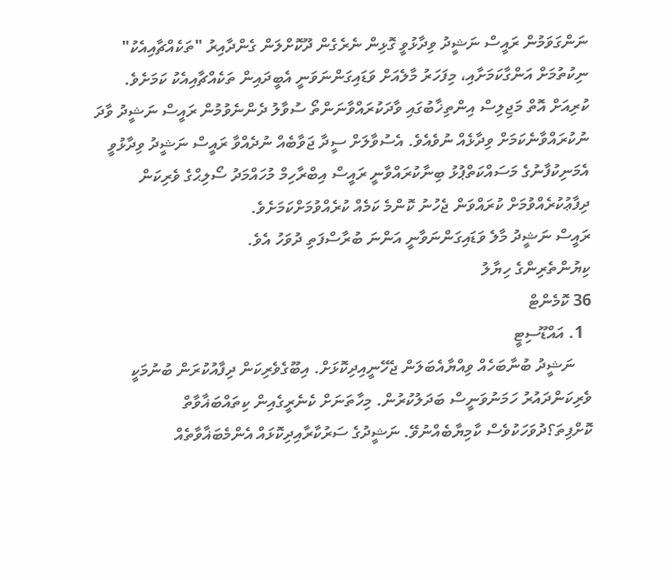ނަންގަވަމުން ރައީސް ނަޝީދު ވިދާޅުވީ ގޮޅިން ނެރެގެން ދޫކޮށްލަން ގެންދާއިރު "ތަކެއްޗާއިއެކު" ނިކުތުމަށް އަންގާކަމަށާއި، މިފަހަރު މާލެއަށް ވަޑައިގަންނަވަނީ އެބީދައިން ތަކެއްޗާއިއެކު ކަމަށެވެ.
ކުރިއަށް އޮތް މަޖިލިސް އިންތިޚާބުގައި ވާދަކުރައްވާނަންތޯ ސުވާލު ދެންނެވުމުން ރައީސް ނަޝީދު ވާދަ ނުކުރައްވާނެކަމަށް ވިދާޅެއް ނުވެއެވެ. އެސުވާލަށް ސީދާ ޖަވާބެއް ނުދެއްވާ ރައީސް ނަޝީދު ވިދާޅުވީ އެމަނިކުފާނުގެ މަސައްކަތްޕުޅު ބިނާކުރައްވާނީ ރައީސް އިބްރާހިމް މުހައްމަދު ސޯލިޙްގެ ވެރިކަން ދިފާޢުކުރެއްވުމަށް ކުރައްވަން ޖެހުނު ކޮންމެ ކަމެއް ކުރެއްވުމަށްކަމަށެވެ.
ރައީސް ނަޝީދު މާލެ ވަޑައިގަންނަވާނީ އަންނަ ބުރާސްފަތި ދުވަހު އެވެ.
ކިޔުންތެރިންގެ ހިޔާލު
36 ކޮމެންޓް
  1. އައްޑޫސިޓީ
    ނަޝީދު ބުނާބަހެއް ވިއްޔާއެބަލަން ޖެހޭނީއިދިކޮޅަށް. އިބޫގެވެރިކަން ދިފާއުކުރަން ބުނުމަކީ ވެރިކަންދައުރު ހަމަނުވަނީސް ބަދަލުކުރުން. މިހާތަނަށް ކެނެރީގެއިން ކިތައްބަޣާވާތް ކޮށްފިތަ؟ދުވަހަކުވެސް ކާމިޔާބެއްނުވޭ. ނަޝީދުގެ ސަރުކާރާއިދިކޮޅައް އެންމެބަޣާވާތެއް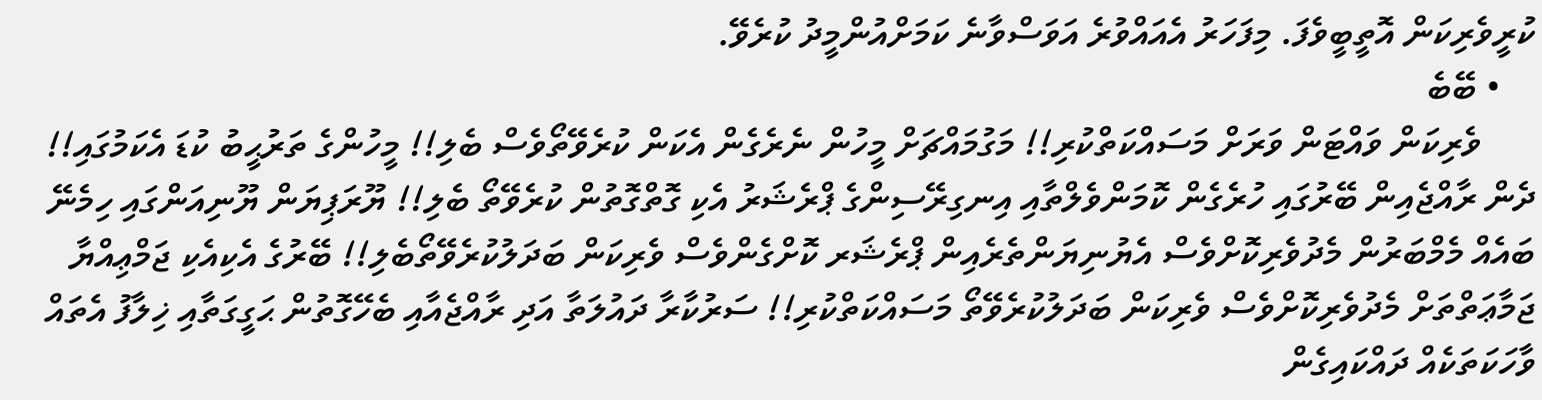ކުރީވެރިކަން އޮތީބީވެފަ. މިފަހަރު އެއައްވުރެ އަވަސްވާނެ ކަމަށްއުންމީދު ކުރެވޭ.
    • ބޭބެ
      ވެރިކަން ވައްޓަން ވަރަށް މަސައްކަތްކުރި!! މަގުމައްޗަށް މީހުން ނެރެގެން އެކަން ކުރެވޭތޯވެސް ބެލި!! މީހުންގެ ތަރުޙީބު ކުޑަ އެކަމުގައި!! ދެން ރާއްޖެއިން ބޭރުގައި ހުރެގެން ކޮމަންވެލްތާއި އިނގިރޭސިންގެ ޕްރެޝަރު އެކި ގޮތްގޮތުން ކުރެވޭތޯ ބެލި!! ޔޫރަޕިޔަން ޔޫނިއަންގައި ހިމެނޭ ބައެއް މެމްބަރުން މެދުވެރިކޮށްވެސް އެޔުނިޔަންތެރެއިން ޕްރެޝަރ ކޮށްގެންވެސް ވެރިކަން ބަދަލުކުރެވޭތޯބެލި!! ބޭރުގެ އެކިއެކި ޖަމްޢިއްޔާ ޖަމާޢަތްތަށް މެދުވެރިކޮށްވެސް ވެރިކަން ބަދަލުކުރެވޭތޯ މަސައްކަތްކުރި!! ސަރުކާރާ ދައުލަތާ އަދި ރާއްޖެއާއި ބެހޭގޮތުން ޙަގީގަތާއި ޚިލާފު އެތައް ވާހަކަތަކެއް ދައްކައިގެން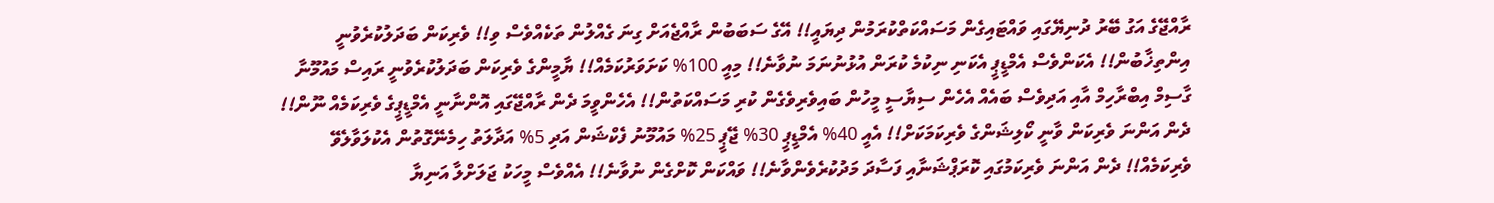ރާއްޖޭގެ އަގު ބޭރު ދުނިޔޭގައި ވައްޓައިގެން މަސައްކަތްކުރަމުން ދިޔައީ!! އޭގެ ސަބަބުން ރާއްޖެއަށް ގިނަ ގެއްލުން ތަކެއްވެސް ވި!! ވެރިކަން ބަދަލުކުރެވުނީ އިންތިޚާބުން!! އެކަންވެސް އެމްޑީޕީ އެކަނި ނިކުމެ ކުރަން އުޅުނުނަމަ ނުވާނެ!! މިއީ 100% ކަށަވަރުކަމެއް!! ޔާމީންގެ ވެރިކަން ބަދަލުކުރެވުނީ ރައިސް މައުމޫނާ ގާސިމް އިބްރާހިމް އާއި އަދިވެސް ބައެއް އެހެން ސިޔާސީ މީހުން ބައިވެރިވެގެން ކުރި މަސައްކަތުން!! އެހެންވީމަ ދެން ރާއްޖޭގައި އޮންނާނީ އެމްޑީޕީގެ ވެރިކަމެއް ނޫން!! ދެން އަންނަ ވެރިކަން ވާނީ ކޯލިޝަންގެ ވެރިކަމަކަށް!! އެއީ 40% އެމްޑީޕީ 30% ޖޭޕީ 25% މައުމޫނު ފެކްޝަން އަދި 5% އަދާލަތު ހިމެނޭގޮތުން އެކުލަވާލެވޭ ވެރިކަމެއް!! ދެން އަންނަ ވެރިކަމުގައި ކޮރަޕްޝަނާއި ފަސާދަ މަދުކުރެވެންވާނެ!! ވައްކަން ކޮށްގެން ނުވާނެ!! އެއްވެސް މީހަކު ޖަލަށްލާ އަނިޔާ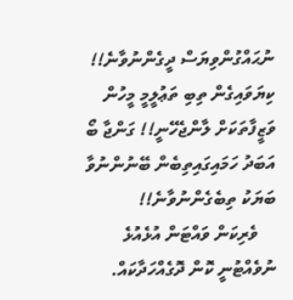ނުޙައްގުންވިޔަސް ދީގެންނުވާނެ!! ކިޔަވައިގެން ތިބި ތަޢުލީމީ މީހުން ވަޒީފާތަކަށް ލާންޖެހޭނީ!! ގަންޖާ ބޯ އަބަދު ހަމައިގައިތިބެން ބޭނުންނުވާ ބަޔަކު ތިބެގެންނުވާނެ!!
    ވެރިކަން ވައްޓަން އުޅެއުޅެ ނުވެއްޓުނީ ކޮން ދޮގެއްހަދާކައް.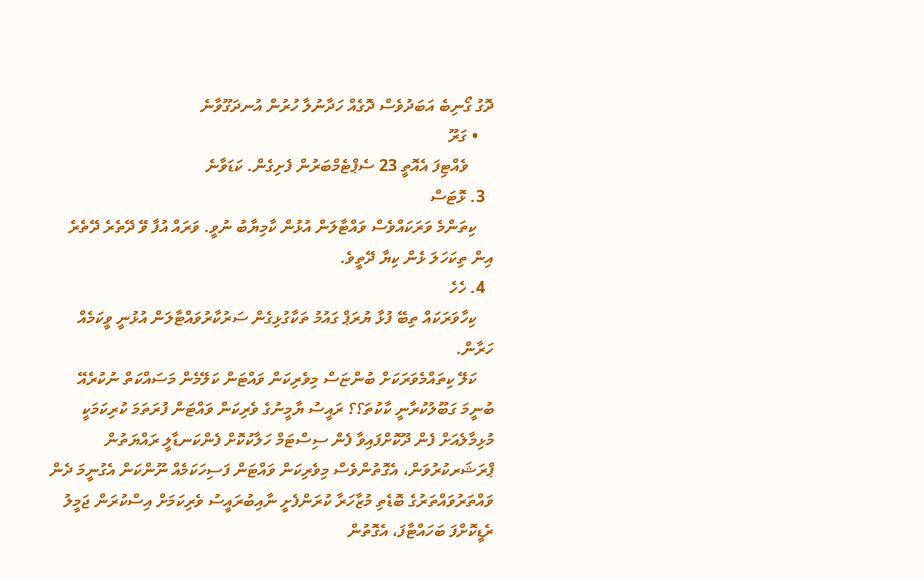ދޮގު ގޯނިބެ އަބަދުވެސް ދޮގެއް ހަދާނުލާ ހުރުން އުނދަގޫވާނެ
    • ގަރޫ
      ވެއްޓިފަ އެއޮތީ 23 ސެޕްޓެމްބަރުން ފެށިގެން. ކަޑަވާނެ
  3. ޅޮޓަސް
    ކިތަންމެ ވަރަކައްވެސް ވައްޓާލަން އުޅުން ކާމިޔާބު ނުވީ. ވަރައް އުފާ ވޭ ދޭތެރެ ދޭތެރެ އިން ތިކަހަލަ ޅެން ކިޔާ ދޭތީވެ.
  4. ހެހެ
    ކިހާވަރަކައް ތިބޭ ފުޅާ ޔުރަޕް ގައުމު ތަކާގުޅިގެން ސަރުކާރުވައްޓާލަން އުޅުނީ ވީކަމެއް ހަރާން.
    ކަލޭ ކިތައްމެވަރަކަށް ބުންޏަސް މިވެރިކަން ވައްޓަން ކަލޭމެން މަސައްކަތް ނުކުރެއޭ ބުނީމަ ގަބޫލުކުރާނީ ކާކުތަ؟؟ ރައީސު ޔާމީނުގެ ވެރިކަން ވައްޓަން ފުރަތަމަ ކުރިކަމަކީ މުޅިމާލެއަށް ފެން ދޫކޮށްފައިވާ ފެން ސިސްޓަމް ހަލާކުކޮށް ފެންކަނޑާލީ ރައްޔަތުން ޕްރަޝަރކުރުވަން، އެގޮތުންވެސް މިވެރިކަން ވައްޓަން ފަސިހަކަމެއް ނޫންކަން އެގުނީމަ ދެން ވައްތަރުވައްތަރުގެ ބޮޑެތި މުޒާހަރާ ކުރަންފެށީ ނާއިބުރައީސު ވެރިކަމަށް އިސްކުރަން ޖަމީލު ރެޑީކޮށްފަ ބަހައްޓާފަ، އެގޮތުން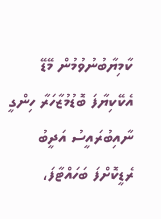ކާމިޔާބުނުވުމުން މޭޑޭ އެކޭކިޔާފަ ބޮޑުމުޒާހަރާ ހިންގީ ނާއިބުރައީސު އަދީބު ރެޑީކޮށްފަ ބަހައްޓާފަ،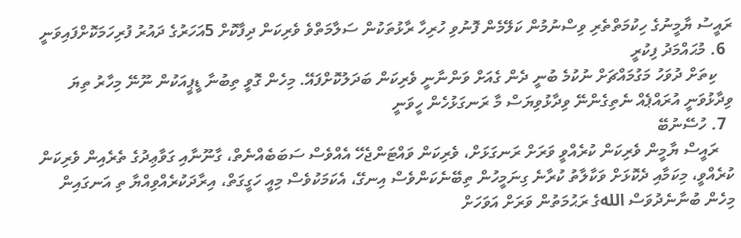ރައީސު ޔާމީނުގެ ހިކުމަތްތެރި ވިސްނުމުން ކަލޭމެން ފޮނުވި ހުރިހާ ރާޅުތަކުން ސަލާމަތްވެ ވެރިކަން ދިފާކޮށް 5އަހަރުގެ ދައުރު ފުރިހަމަކޮށްފައިވަނީ
  6. މުޙައްމަދު ފިކުރީ
    ކިތަށް ދުވަހު މަގުމައްޗަށް ނުކުމެ ބުނީ ދެން ގެއަށް ވަންނާނީ ވެރިކަން ބަދަލުކޮށްފައޭ. މިހެން ގޮވީ ތިބުނާ ޑީޕީއަކުން ނޫނޭ މިހާރު ތިޔަ ވިދާޅުވަނީ އުރައްޕެއް ނެތިގެންނޭ ވިދާޅުވިޔަސް މާ ރަނގަޅުހެން ހީވަނީ
  7. ހުސޭނުބޭ
    ރައީސް ޔާމީން ވެރިކަން ކުރެއްވީ ވަރަށް ރަނގަޅަށް، ވެރިކަން ވައްޓަންޖެހޭ އެއްވެސް ސަބަބެއްނެތް، ގާނޫނާއި ގަވާޢިދުގެ ތެރެއިން ވެރިކަން ކުރެއްވީ، މިކަމާއި ދެކޮޅަށް ވަކާލާތު ކުރާނެ ގިނަމީހުން ތިބޭނެކަންވެސް އިނގޭ، އެކަމަކުވެސް މިއީ ހަގީގަތް، އިރާދަކުރެއްވިއްޔާ ތި އަނގައިން މިހެން ބުނާނެދުވަސް اللهގެ ރަޙުމަތުން ވަރަށް އަވަހަށް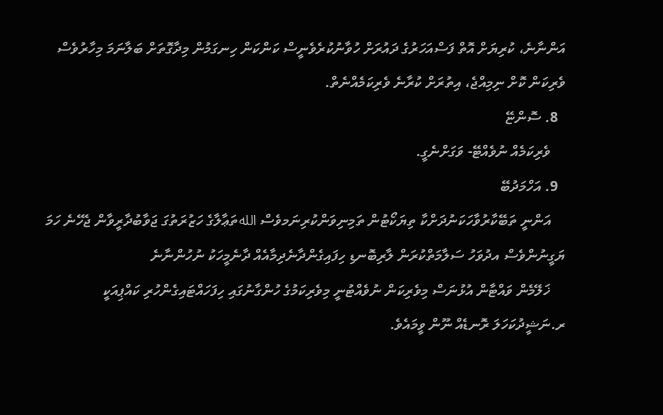އަންނާނެ، ކުރިޔަށް އޮތް ފަސްއަހަރުގެ ދައުރަށް ހުވާނުކުރެވެނީސް ކަންކަން ހިނގަމުން މިދާގޮތަށް ބަލާނަމަ މިހާރުވެސް ވެރިކަން ކޮށް ނިމިއްޖެ، އިތުރަށް ކުރާނެ ވެރިކަމެއްނެތް.
  8. ސޮންޏޭ
    ވެރިކަމެއް ނުވެއްޓޭ- ވަގަށްނެގީ.
  9. އަހްމަދުބޭ
    އަންނީ ތަބޭކާރުވާހަކަނުދަށްކާ ތިޔަކޯޓުން ތަމިނިވަންކުރިނަމވެސް اللهތަޢާލާގެ ހަޒުރަތުގަ ޖަވާބުދާރީވާން ޖެހޭނެ ހަމަ ޔަގީނުންވެސް އދުވަހު ސަލާމަތްކުރަން ލާރިބޮނޑި ހިފައިގެންދާނެދިމާއެއް ދާނެމީހަކު ނުހުންނާނެ
    ޚަލޭމެން ވައްޓާން އުޅުނަސް މިވެރިކަން ނުވެއްޓުނީ މިވެރިކަމުގެ ހުންގާނުގައި ހިފަހައްޓައިގެންހުރި ކައްޕިއަކީ ރ.ނަޝީދުކަހަލަ ރޮނޑެއް ނޫން ވީމައެވެ.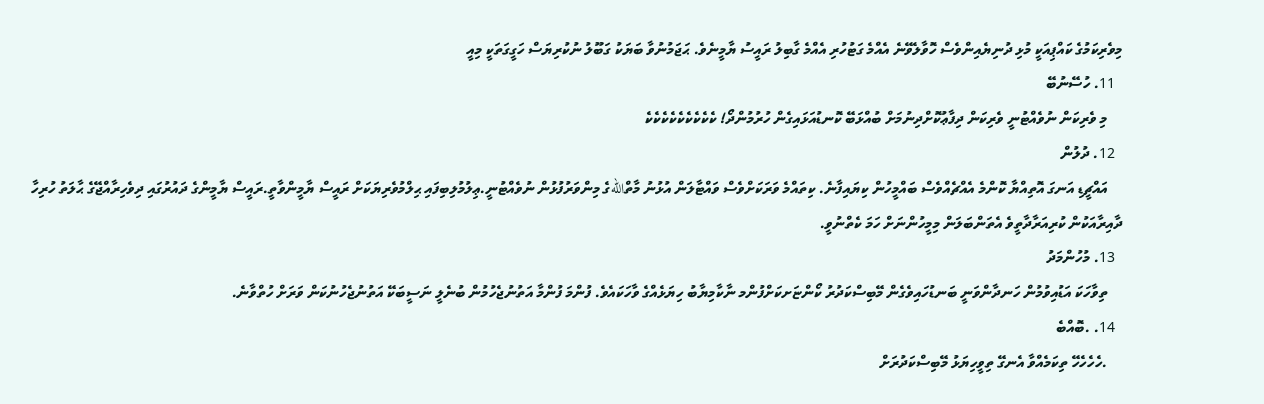މިވެރިކަމުގެ ކައްޕިއަކީ މުޅި ދުނިޔެއިންވެސް ހޮވާލެވޭނެ އެއްމެ ގަޓުހުރި އެއްމެ ގާބިލު ރައީސު ޔާމީނެވެ. ޙަޖަމުނުވާ ބަޔަކު ގަބޫލު ނުކުރިޔަސް ހަގީގަތަކީ މިއީ
  11. ހުސޭނުބޭ
    މި ވެރިކަން ނުވެއްޓުނީ ވެރިކަން ދިފާޢުކޮށްދިނުމަށް ބުއްޅަބޭ ކޮނޑުއަޅައިގެން ހުރުމުންދޯ! ކެކެކެކެކެކެކެކެކެ
  12. ދުލުން
    އައްޗީޑި އަނގަ އޮތިއްޔާ ކޮންމެ އެއްޗެއްވެސް ބައްމީހުން ކިޔައިފާނެ. ކިތައްމެ ވަރަކަށްވެސް ވައްޓާލަން އުޅުނު މާތްاللهގެ މިންވަރުފުޅުން ނުވެއްޓުނީ.ޢިލުމުލިބިފައި ޙިލްމުވެރިޔަކަށް ރައީސް ޔާމީންވާތީ.ރައީސް ޔާމީންގެ ދައުރުގައި ދިވެހިރާއްޖޭގެ ޙާލަތު ހުރިހާ ދާއިރާއަކުން ކުރިއަރާދާތީވެ އެތަންބަލަން މިމީހުންނަށް ހަމަ ކެތްނުވީ.
  13. މުހުންމަދު
    ތިވާހަކަ އަޑުއިވުމުން ހަނދާންވަނީ ބަނޑުހައިވެގެން މޭބިސްކަދުރު ކޯންޏަށކަށްފުންމ ނާކާމިޔާބު ހިޔަޅެއްގެ ވާހަކައެވެ. ފުންމަ ފުންމާ އަތުނުޖެހުމުން ބުނެލީ ނަސީބަކޭ އަތުނުޖެހުނުކަން ވަރަށް ހުތްވާނެ.
  14. .ބޮއްބެ
    .ހެހެހެހޭ ތިކަމެއްވާ އެނގޭ ތިވީހިޔަޅު މޭބިސްކަދުރަށް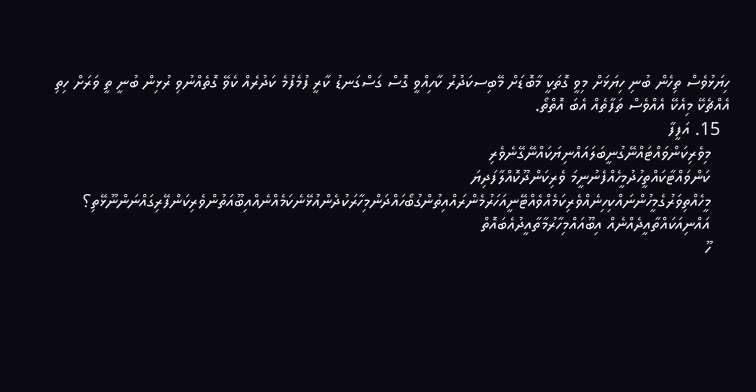ހިޔަޅުވެސް ތިހެން ބުނި ހިޔަޅަށް މިވީ ގޮތަކީ މާބޮޑަށް މޭބިސކަދުރު ކާހިއްވީ ގޮސް ގަސްގަނޑު ކާރީ ފުމެފުމެ ކަދުރެއް ކެވޭ ގޮތެއްނުވި ރުޅިން ބުނީ ތީ ވަރަށް ހިތި އެއްޗެކޭ މިއެކޭ އެއްވެސް ތަފާތެއް އެބަ އޮތްތޯ.
  15. އަފީފާ
    މިވެރިކަންވައްޓައްނޭގުނީބަލައައްނިޔަކައްނޭގޭނެވެރި
    ކަންވައްޓާކައްތީހުދުމީހެއްފެނުނީމަ ވެރިކަންދޫކޮއްލާފަދިޔަ
    މީހެއްތިވަރުގެމީހުންނައްކިހިނެއްވެރިކަމެއްވެއްޓޭނީއަހަރުމެންރައްއިތުންގުބޯހައްދަންމިހާރަކުދެންއުޅޭނެކަމެއްނެއްއިބޫއަތުންވެރިކަންފޭރިގައްނަންނޫޅޭތި؟
    އައްނިއަކައްތާއީދެއްނެއް އިބޫއައްމިހާރުމާތާއީދުއެބައޮތް
    ހޫ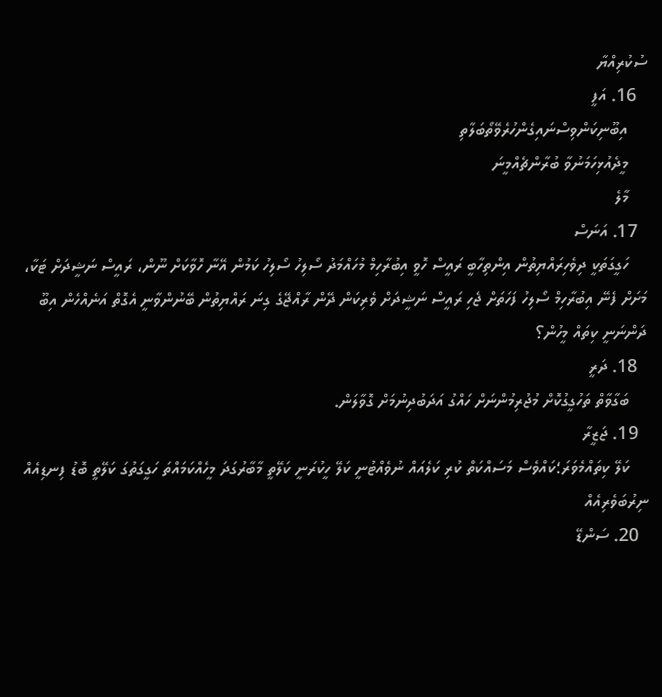ސުކުރިއްޔާ
  16. އަފީ
    އިބޫނިކަންވިސްނައިގެންހުރެވޭތޯބަލާތި
    މީދެއުޅިހަމަނުވާ ބުރާންޗެއްމީނަ
    މާލެ
  17. އަނަސް
    ހަގީގަތަކީ ދިވެހިރައްޔިތުން އިންތިހާބީ ރައީސް ހޮވީ އިބުރާހިމް މުހައްމަދު ސޯލިހު ސޯލިހު ކަމުން އޭނާ ހޮވާކަށް ނޫން، ރައީސް ނަޝީދަށް ޓަކާ، މަށަށް ފެނޭ އިބުރާހިމް ސޯލިހު ފަހަތަށް ޖެހި ރައީސް ނަޝީދަށް ވެރިކަން ދޭން ރާއްޖޭގެ ގިނަ ރައްޔިތުން ބޭނުންވާނީ އެގޮތް އަނެއްހެން އިބޫ ދަންނަނީ ކިތައް މީހުން؟
  18. ދަރީ
    ބަގާވާތް ތަހުގީގުކޮށް މުޖުރިމުންނަށް ހައްގު އަދަބުދިނުމަށް ގޮވާލަން.
  19. ޖަޒީރާ
    ކަލޭ ކިތައްމެވަރަ؛ކައްވެސް މަސައްކަތް ކުރި ކަލެއައް ނުވެއްޓުނީ ކަލޭ ހީކުރަނީ ކަލޭތީ މާބާރުގަދަ މީހެއްކަމައްތަ ހަގީގަތުގަ ކަލޭތީ ބޮޑު ފިނޑިއެއް ނިރުބަވެރިއެއް
  20. ސަންޑޭ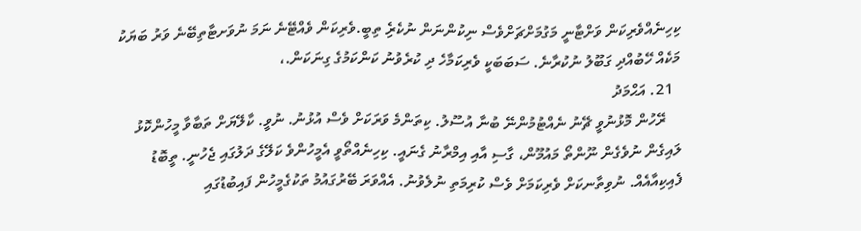ކިހިނެއްވެރިކަން ވަށްޓާނީ މަގުމަށްޗަށްވެސް ނިކުންނަން ނުކެރެި ތިބީ.ވެރިކަން ވެއްޓޭނެ ނަމަ ނުވަށޓާތިބޭނެ ވަރު ބަޔަކު މަކެއް ހޭބުއްދި ގަބޫލު ނުކުރާނެ. ސަބަބަކީ ވެރިކަމާހެ ދި ކުރެވުނު ކަންކަމުގެ ގިނަކަން.،
  21. އަޙްމަދު
    ރޭހުން މޮޅުނުވީ ޗޭނު ނެއްޓުމުންނޭ ބުނާ އުސޫލު. ކިތަންމެ ވަރަކަށް ވެސް އުޅުނު. ނުވީ. ކާލޭޔަށް ތަބާވާ މީހުންކޮޅު ލައިގެން ނުވެގެން ނޫންތޯ މައުމޫން، ގާސި އާއި އިމްރާނު ގެނައީ. ކިހިނެއްތޯވީ އެމީހުންވެ ކަލޭގެ ދަލުގައި ޖެހުނީ. ތީބޮޑު ފެއިކިއާއެއް. ނުވިތާނކަށް ވެރިކަމަށް ވެސް ކުރިމަތި ނުލެވުނު. އެއްވަރަ ބޭރުގައުމު ތަކުގެމީހުން ފައިބުޑުގައި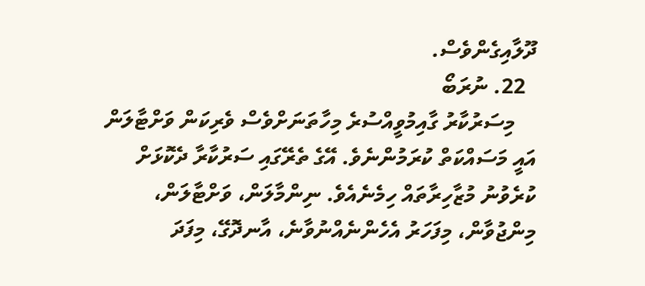ދޫލާއިގެންވެސް.
  22. ނުރަބޯ
    މިސަރުކާރު ގާއިމުވީއްސުރެ މިހާތަނަށްވެސް ވެރިކަން ވަށްޓާލަން އައީ މަސައްކަތް ކުރަމުންނެވެ. އޭގެ ތެރޭގައި ސަރުކާރާ ދެކޮޅަށް ކުރެވުނު މުޒާހިރާތައް ހިމެނެއެވެ. ނިންމާލަން، ވަށްޓާލަން، މިންޖުވާން، މިފަހަރު އެހެންނެއްނުވާނެ، އާނދޮގޭ، މިފަދަ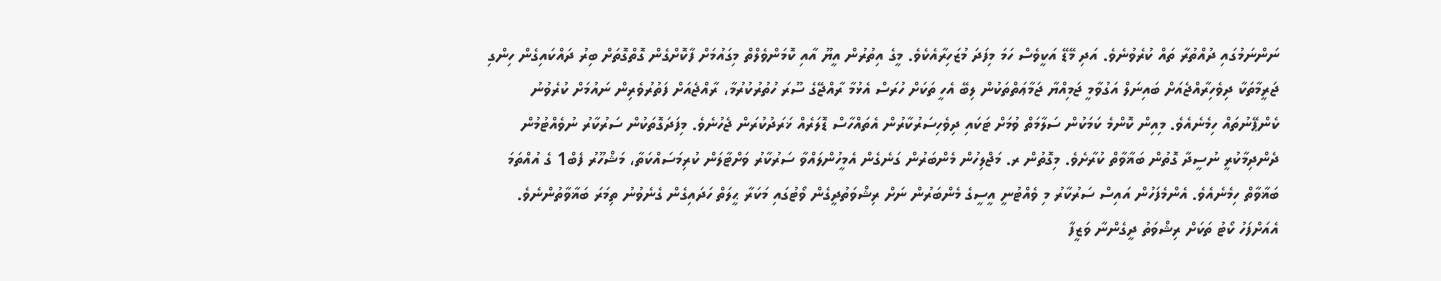ނަންނަމުގައި ދުއްތުރާ ތައް ކުރެވުނެވެ. އަދި މޭޑޭ އަކީވެސް ހަމަ މިފަދަ މުޒަހިރާއެކެވެ. މީގެ އިތުރުން އީޔޫ އާއި ކޮމަންވެލްތް މިގައުމަށް ފާކޮށްގެން ގޮތްގޮތަށް ބިރު ދައްކައިގެން ހިންގި ޖަރީމާތަކާ ދިވެހިރާއްޖެއަށް ބައިނަލް އަގުވާމީ ޖަމިއްޔާ ޖަމާޢަތްތަކުން ލިބޭ އެހީ ތަކަށް ހުރަސް އެޅުމާ ރާއްޖޭގެ ސޫރަ ހުތުރުކުރުމާ، ރާއްޖެއަށް ފަތުރުވެރިން ނައުމަށް ކުރެވުނު ކެންޕޭނުތައް ހިމެނެއެވެ. މިއިން ކޮންމެ ކަމަކުން ސަލާމަތް ވުމަށް ޓަކައި ދިވެހިސަރުކާރުން އެތައްހާސް ޑޮލަރެއް ޚަރަދުކުރަން ޖެހުނެވެ. މިފަދަގޮތަކުން ސަރުކާރު ނުވެއްޓުމުން ދެންދިމާކުރީ ނުސީދާ ގޮތުން ބަޣާވާތް ކުރާށެވެ. މިގޮތުން ރ. މަޖްލިހުން މެންބަރުން ގަނެގެން އެމީހުންލައްވާ ސަރުކާރު ވަށްޓާލަން ކުރިމަސައްކަތާ، މަޝްހޫރު ފެބް1 ގެ އުއްތަމަ ބަޣާވާތް ހިމެނެއެވެ. އެންމެފަހުން އައިސް ސަރުކާރު މި ވެއްޓުނީ އީސީގެ މެންބަރުން ނަށް ރިޝްވަތުދީގެން ވޯޓުގައި މަކަރާ ޙީލަތް ހަދައިގެން ގެނެވުނު ތިމަރަ ބަޣާވާތުންނެވެ. އެއަށްފަހު ކޯޓު ތަކަށް ރިޝްވަތު ދީގެންނާ ވަޒީފާ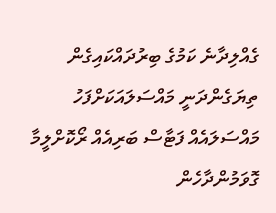ގެއްލިދާނެ ކަމުގެ ބިރުދައްކައިގެން ތިޔަގެންދަނީ މައްސަލައަކަށްފަހު މައްސަލައެއް ފަޓާސް ބަރިއެއް ރޯކޮށްލީމާ ގޮވަމުންދާހެން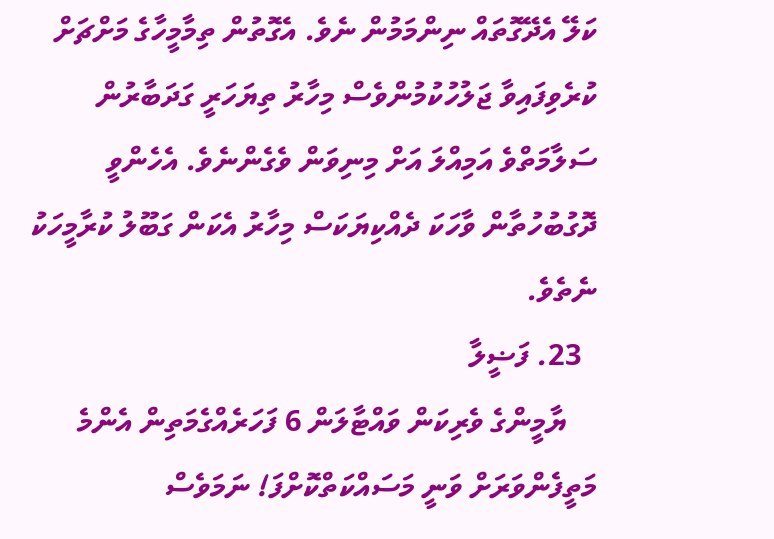ކަލޭ އެދޭގޮތައް ނިންމަމުން ނެވެ. އެގޮތުން ތިމާމީހާގެ މަށްޗަށް ކުރެވިފައިވާ ޖަލުހުކުމުންވެސް މިހާރު ތިޔަހަރީ ގަދަބާރުން ސަލާމަތްވެ އަމިއްލަ އަށް މިނިވަން ވެގެންނެވެ. އެހެންވީ ދޮގުބުހުތާން ވާހަކަ ދެއްކިޔަކަސް މިހާރު އެކަން ގަބޫލު ކުރާމީހަކު ނެތެވެ.
  23. ފަޟީލާ
    ޔާމީންގެ ވެރިކަން ވައްޓާލަން 6 ފަހަރެއްގެމަތިން އެންމެ މަތީފެންވަރަށް ވަނީ މަސައްކަތްކޮށްފަ! ނަމަވެސް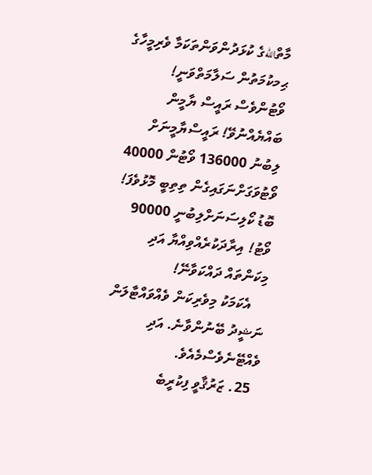މާތްاللهގެ ކުޅަދުންވަންތަކަމާ ވެރިމީހާގެ ޙިމކުމަތުން ސަލާމަތްވަނީ! ވޯޓުންވެސް ރައީސް ޔާމީން ބައްޔެއްނުވޭ! ރައީސްޔާމީނަށް ލިބުނު 136000 ވޯޓުން 40000 ވޯޓުވަގަށްނަގައިގެން ތިތިބީ މޮޅުވެފަ! ބޮޑު ކޯލިސަނަށްލިބުނީ 90000 ވޯޓު! އިރާދަކުރެއްވިއްޔާ އަދި މިކަންތައް ދައްކަވާނޭ!
    އެކަމަކު މިވެރިކަން ވެއްވައްޓާލަން ނަޝީދު ބޭނުންވާނެ. އަދި ވެއްޓޭނެވެސްމެއެވެ.
  25. ޒަރުޤާވީ ފިކުރީބެ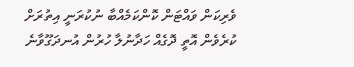ވެރިކަން ވައްޓަން ކޮންކަމެއްބާ ނުކުރަނީ އިތުރަށް ކުރެވެން އޮތީ ދޮގެއް ހަދާނުލާ ހުރުން އުނދަގޫވާނެ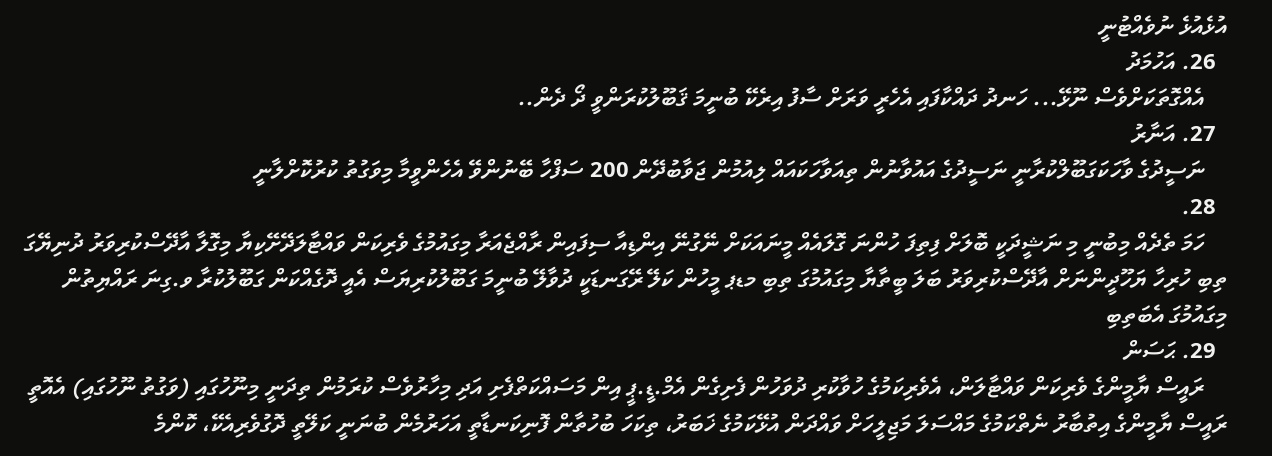އުޅެއުޅެ ނުވެއްޓުނީ
  26. އަހުމަދު
    އެއްގޮތަކަށްވެސް ނޫޅޭ... ހަނދު ދައްކާފައި އެހެރީ ވަރަށް ސާފު އިރެކޭ ބުނީމަ ޤަބޫލުކުރަންވީ ދޯ ދެން..
  27. އަނާރު
    ނަސީދުގެ ވާހަކަގަބޫލްކުރާނީ ނަސީދުގެ އައުވާނުން ތިއަވާހަކައައް ލިއުމުން ޖަވާބުދޭން 200 ސަފްހާ ބޭނުންވޭ އެހެންވީމާ މިވަގުތު ކުރުކޮށްލާނީ
  28.
    ހަމަ ތެދެއް މިބުނީ މި ނަޝީދަކީ ބޮލަށް ފިތިފަ ހުންނަ ގޮލައެއް މީނައަކަށް ނޭގުނޭ އިންޑިއާ ސިފައިން ރާއްޖެއަރާ މިގައުމުގެ ވެރިކަން ވައްޓާލަދޭށޭކިޔާ މިގޮލާ އާދޭސްކުރިވަރު ދުނިޔޭގަ ތިބި ހުރިހާ ޔަހޫދީންނަށް އާދޭސްކުރިވަރު ބަލަ ބީތާޔާ މިގައުމުގަ ތިބި މޑޕ މީހުން ކަލޭ ރޭގަނޑަކީ ދުވާލޭ ބުނީމަ ގަބޫލުކުރިޔަސް އެއީ ދޮގެއްކަން ގަބޫލުކުރާ ވ.ގިނަ ރައްޔިތުން މިގައުމުގަ އެބަތިބި
  29. ޙަސަން
    ރައީސް ޔާމީންގެ ވެރިކަން ވައްޓާލަން، އެވެރިކަމުގެ ހުވާކުރި ދުވަހުން ފެށިގެން އެމް.ޑީ.ޕީ އިން މަސައްކަތްފެށި އަދި މިހާރުވެސް ކުރަމުން ތިދަނީ މިނޫހުގައި (ވަގުތު ނޫހުގައި) އެއޮތީ ރައީސް ޔާމީންގެ އިތުބާރު ނެތްކަމުގެ މައްސަލަ މަޖިލީހަށް ވައްދަން އުޅޭކަމުގެ ޚަބަރު، ތިކަހަ ބުހުތާން ފޮނިކަނޑާތީ އަހަރުމެން ބުނަނީ ކަލޭތީ ދޮގުވެރިއެކޭ، ކޮންމެ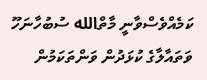ކަމެއްވެސްވާނީ މާތްالله ސުބުހާނަހޫ ވަތައާލާގެ ކުޅަދުން ވަންތަކަމުން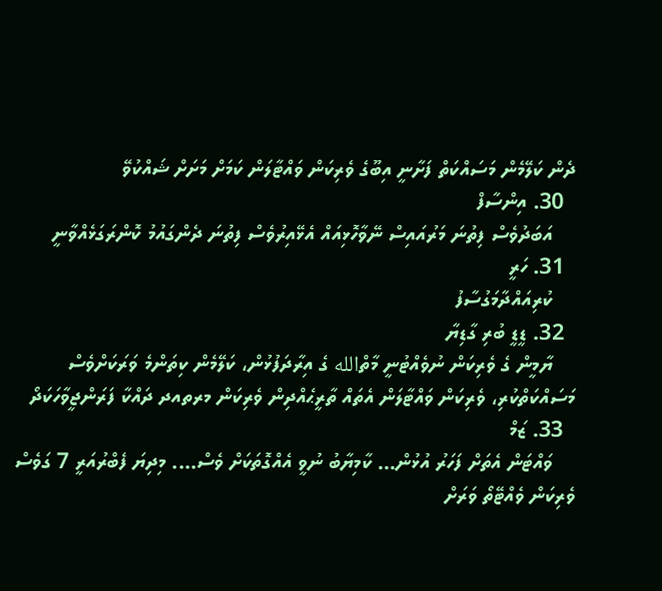ދެން ކަލޭމެން މަސައްކަތް ފަށާނީ އިބޫގެ ވެރިކަން ވައްޓާލަން ކަމަށް މަށަށް ޝައްކުވޭ
  30. އިންސާފް
    އަބަދުވެސް ފިތުނަ މަރުއައިސް ނޭވާހޮޅިއައް އެޅޭއިރުވެސް ފިތުނަ ދެންގައުމު ކޮންރަގަޅެއްވާނީ
  31. ހަރީ
    ކުރިއައްދާމަގުސާފު
  32. ޑީޑީ ބުރި ގާޑިޔާ
    ޔާމީން ގެ ވެރިކަން ނުވެއްޓުނީ މާތްالله ގެ އިރާދަފުޅުން، ކަލޭމެން ކިތަންމެ ވަރަކަށްވެސް މަސައްކަތްކުރި، ވެރިކަން ވައްޓާލަން އެތައް ތާރީޙެއްދިން ވެރިކަން މރތއދ ދައްކާ ފަރަންޖީވާހަކަދޯ
  33. ޒަމް
    ވައްޓަން އެތަށް ފަހަރު އުޅުން... ކާމިޔާބު ނުވީ އެއްގޮތަކަށް ވެސް.... މިދިޔަ ފެބްރުއަރީ 7 ގަވެސް ވެރިކަން ވެއްޓޭތޯ ވަރަށް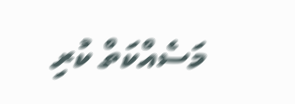މަސެއްކަތް ކުރި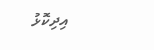އިދިކޮޅު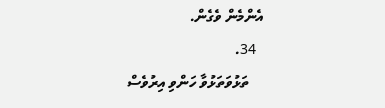އެންމެން ވެގެން.
  34.
    ތަޅުވަތަޅުވާ ހަންވި އިރުވެސް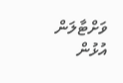ވަށްޓާލަން އުޅުން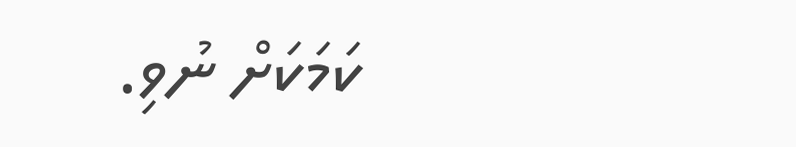ކަމަކަށް ނުވި.